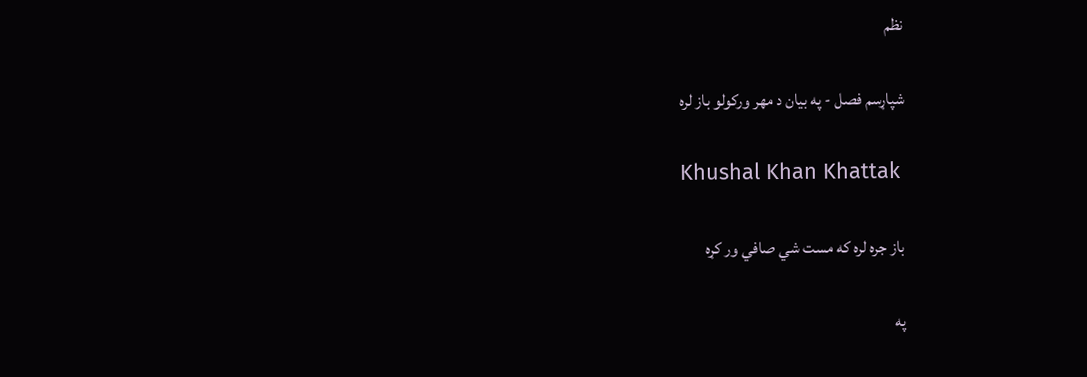نظم

شپاړسم فصل - په بيان د مهر ورکولو باز لره

Khushal Khan Khattak

باز جره لره که مست شي صافي ور کړه

په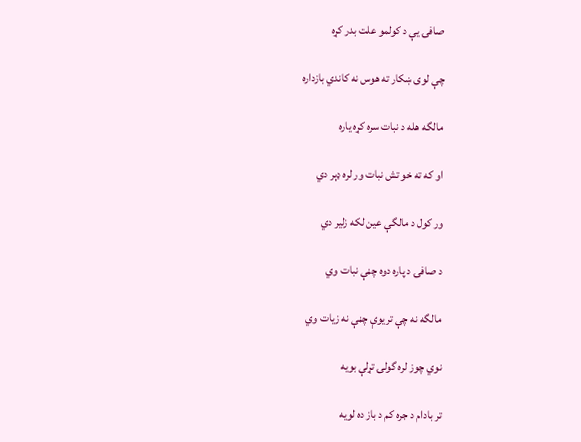صافۍ يې د کولمو علت بدر کړه

چې لوی ښکار ته هوس نه کاندي بازداره

مالگه هله د نبات سره کړه ياره

او که ته خو تش نبات ور لره ډېر دي

ور کول د مالگې عين لکه زلير دي

د صافۍ د پاره دوه چڼې نبات وي

مالگه نه چې تريوې چڼې نه زيات وي

نوي چوز لره گولۍ تړلې بويه

تر بادام د جره کم د باز ده لويه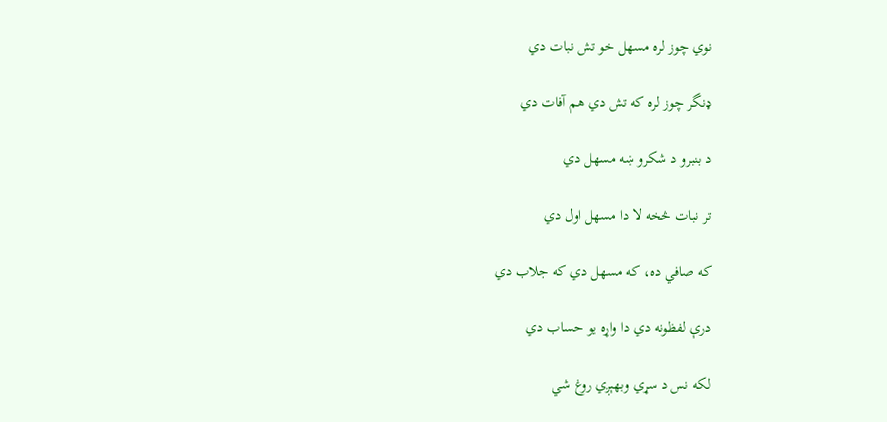نوي چوز لره مسهل خو تش نبات دي

ډنگر چوز لره که تش دي هم آفات دي

د بنبرو د شکرو ښه مسهل دي

تر نبات څخه لا دا مسهل اول دي

که صافي ده، که مسهل دي که جلاب دي

درې لفظونه دي دا واړه يو حساب دي

لکه نس د سړي وبهېږي روغ شي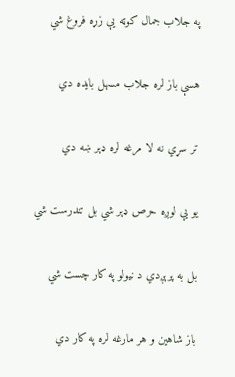په جلاب جمال کوټه يې زړه فروغ شي

هسې باز لره جلاب مسهل بايده دي

تر سړي نه لا مرغه لره ډېر ښه دي

يو يې لوږه حرص ډېر شي بل تندرست شي

بل به پرېږدي د نيولو په کار چست شي

باز شاهين و هر مارغه لره په کار دي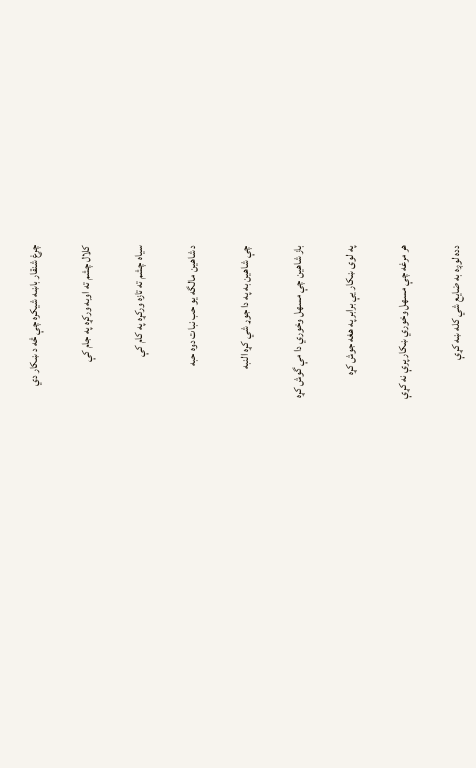چرغ شنقار باښه شيکره چې څه د ښکار دي

کلال چشم ته اوبه ورکړه په جام کې

سياه چشم ته تازه ورکړه په کام کې

د شاهين مالگه يو حب نبات دوه حبه

چې شاهين به په دا جوړ شي کړه النبه

باز شاهين چې مسهل وخوري دا مې گوش کړه

په لوی ښکار يې برابر په هغه جوش کړه

هر مرغه چې مسهل وخوري ښکار پرې نه کړې

دده لوږه به ضايع شي کله ښه کړې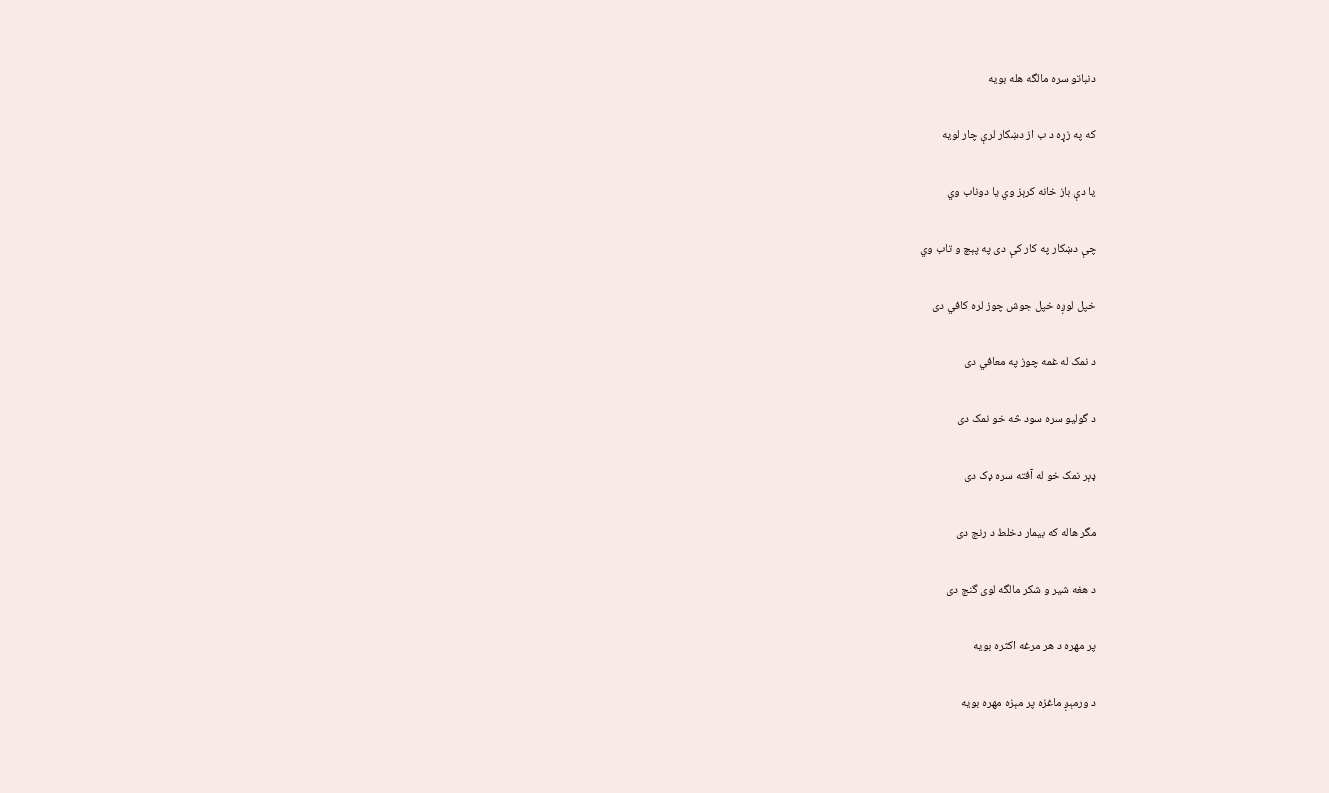دنباتو سره مالگه هله بويه

که په زړه د ب از دښکار لرې چار لويه

يا دې باز خانه کرېز وي يا دوناب وي

چې دښکار په کار کې دی په پېچ و تاب وي

خپل لوږه خپل جوش چوز لره کافي دی

د نمک له غمه چوز په معافي دی

د گوليو سره سود څه خو نمک دی

ډېر نمک خو له آفته سره ډک دی

مگر هاله که بيمار دخلط د رنج دی

د هغه شير و شکر مالگه لوی گنج دی

پر مهره د هر مرغه اکثره بويه

د ورمېږ ماغزه پر مېزه مهره بويه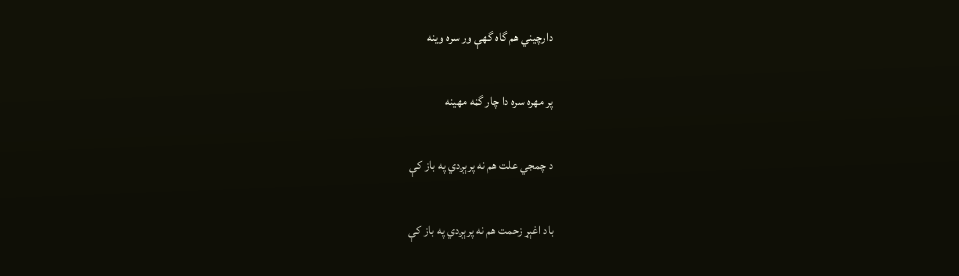دارچيني هم گاه گهې ور سره وينه

پر مهره سره دا چار گڼه مهينه

د چمجي علت هم نه پرېږدي په باز کې

باد اغېړ زحمت هم نه پرېږدي په باز کې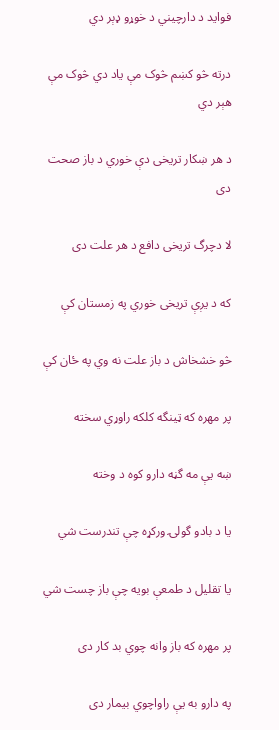فوايد د دارچيني د خوړو ډېر دي

درته څو کښم څوک مې ياد دي څوک مې هېر دي

د هر ښکار تريخی دې خوري د باز صحت دی

لا دچرگ تريخی دافع د هر علت دی

که د يږې تريخی خوري په زمستان کې

څو خشخاش د باز علت نه وي په ځان کې

پر مهره که ټينگه کلکه راوړي سخته

ښه يې مه گڼه دارو کوه د وخته

يا د بادو گولۍ ورکړه چې تندرست شي

يا تقليل د طمعې بويه چې باز چست شي

پر مهره که باز وانه چوي بد کار دی

په دارو به يې راواچوي بيمار دی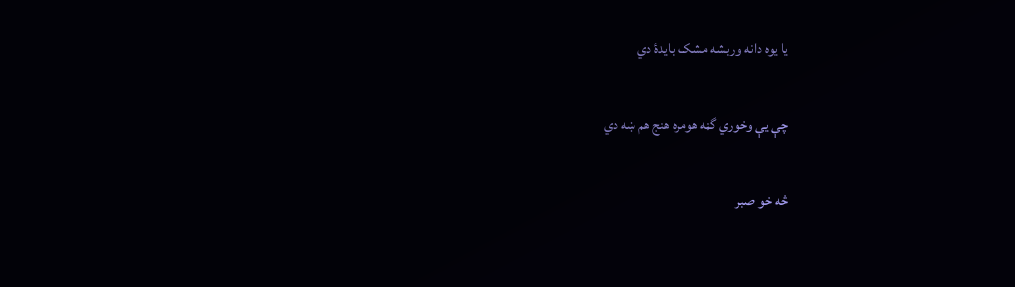يا يوه دانه وربشه مشک بايدۀ دي

چې يې وخوري گڼه هومره هنج هم ښه دي

څه خو صبر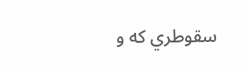سقوطري که و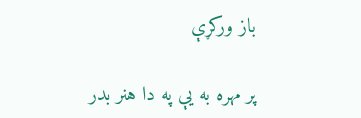باز ورکړې

پر مهره به يې په دا هنر بدر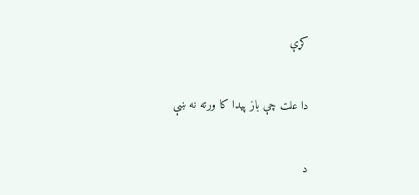کړې

دا علت چې باز پيدا کا ورته نه ښې

د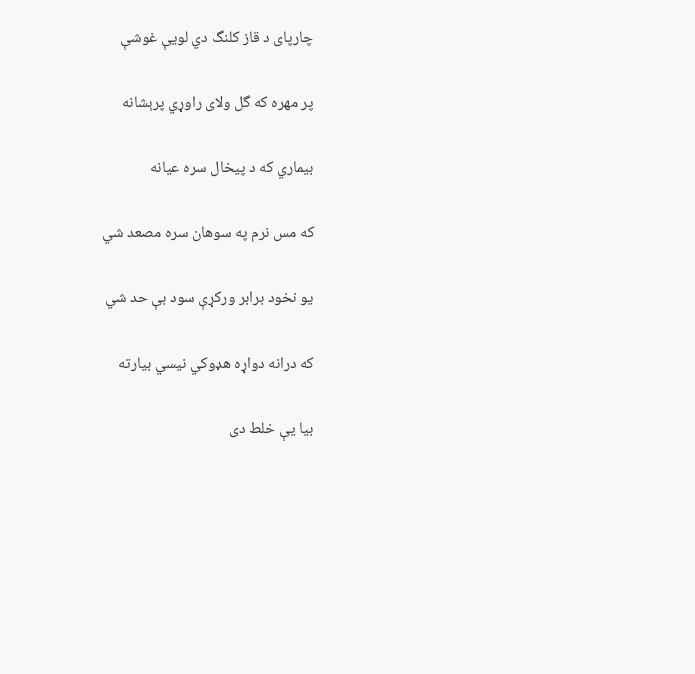چارپای د قاز کلنگ دي لويې غوشې

پر مهره که گل ولای راوړي پرېشانه

بيماري که د پيخال سره عيانه

که مس نرم په سوهان سره مصعد شي

يو نخود برابر ورکړې سود بې حد شي

که درانه دواړه هډوکي نيسي بيارته

بيا يې خلط دی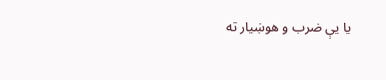يا يې ضرب و هوښيار ته